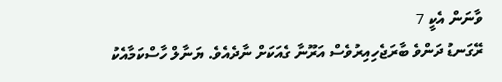ވާނަން އެކީ 7
ރޭގަނޑު ދަންވެ ބާރަޖެހިއިރުވެސް އަރޫނާ ގެއަކަށް ނާދެއެވެ. ޔަނާލް ހާސްކަމާއެކު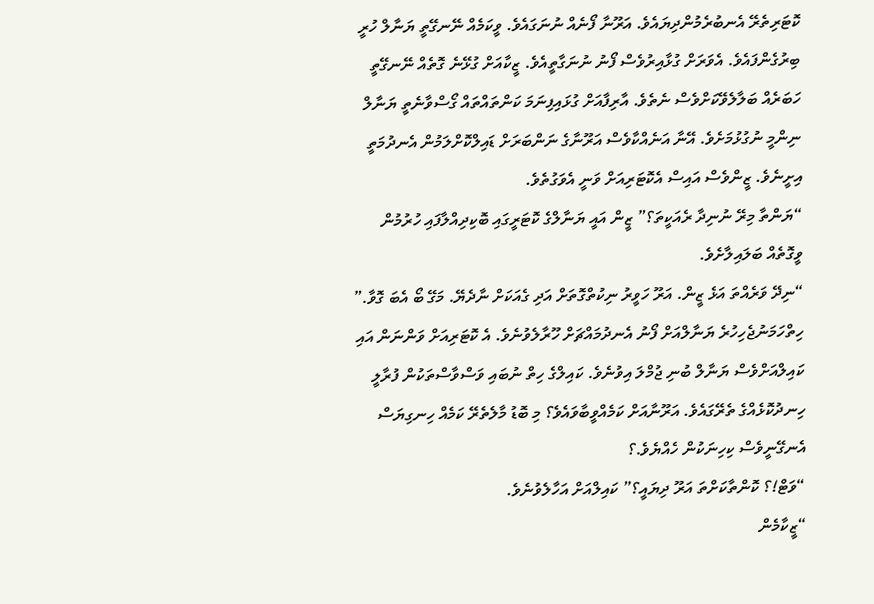ކޮޓަރިތެރޭ އެނބުރެމުންދިޔައެވެ. އަރޫނާ ފޯނެއް ނުނަގައެވެ. ވީކަމެއް ނޭނގޭތީ ޔަނާލް ހުރީ ބިރުގެންފައެވެ. އެވަރަށް ގުޅާއިރުވެސް ފޯނު ނުނަގާތީއެވެ. ޒީކާއަށް ގުޅޭނެ ގޮތެއް ނޭނގޭތީ ހަބަރެއް ބަލާލެވޭކަށްވެސް ނެތެވެ. އާރިފާއަށް ގުޅައިފިނަމަ ކަންތައްތައް ގޯސްވާނެތީ ޔަނާލް ނިންމީ ނުގުޅުމަށެވެ. އޭނާ އަނެއްކާވެސް އަރޫނާގެ ނަންބަރަށް ޑައިލްކޮށްލަމުން އެނދުމަތީ އިށީނެވެ. ޒީންވެސް އައިސް އެކޮޓަރިއަށް ވަނީ އެވަގުތެވެ.
“ޔަންތާ މިރޭ ނުނިދާ ރެއަކީތަ؟” ޒީން އައީ ޔަނާލްގެ ކޮޓަރީގައި ބޮކިދިއްލާފައި ހުރުމުން ވީގޮތެއް ބަލައިލާށެވެ.
“ނިދޭ ވަރެއްތަ އަޅެ ޒީން. އަރޫ ހަވީރު ނިކުތްގޮތަށް އަދި ގެއަކަށް ނާދެޔޭ. މަގޭ ބޯ އެބަ ގޮވާ.” ހިތްހަމަނުޖެހިހުރެ ޔަނާލްއަށް ފޯނު އެނދުމައްޗަށް ހޫރާލެވުނެވެ. އެ ކޮޓަރިއަށް ވަންނަން އައި ކައިލްއަށްވެސް ޔަނާލް ބުނި ޖުމްލަ އިވުނެވެ. ކައިލްގެ ހިތް ނުބައި ވަސްވާސްތަކުން ފުރާލީ ހިނދުކޮޅެއްގެ ތެރޭގައެވެ. އަރޫނާއަށް ކަމެއްވީބާވައެވެ؟ މި ބޮޑު މާލެތެރޭ ކަމެއް ހިނގިޔަސް އެނގޭނީވެސް ކިހިނަކުން ހެއްޔެވެ.؟
“ވަޓް!؟ ކޮންތާކަށްތަ އަރޫ ދިޔައީ؟” ކައިލްއަށް އަހާލެވުނެވެ.
“ޒީކާމެން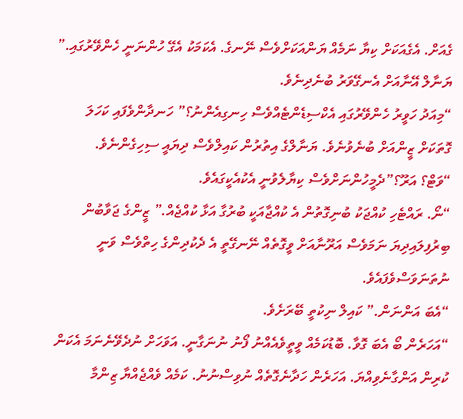ގެއަށް. އެގެއަކަށް ކިޔާ ނަމެއް ޔަންއަކަށްވެސް ނޭނގެ. އެކަމަކު އެގޭ ހުންނަނީ ހެންވޭރުގައި.” ޔަނާލް އޭނާއަށް އެނގޭވަރު ބުނެދިނެވެ.
“މިއަދު ހަވީރު ހެންވޭރުގައި އެކްސިޑެންޓެއްވެސް ހިނގިއެންނު؟” ހަނދާންވެފައި ކަހަލަ ގޮތަކަށް ޒީންއަށް ބުނެވުނެވެ. ޔަނާލްގެ އިތުރުން ކައިލްވެސް ދިޔައީ ސިހިގެންނެވެ.
“ވަޓް؟ އަރޫ؟”ދެމީހުންނަށްވެސް ކިޔާލެވުނީ އެކުއެކީގައެވެ.
“ނޯ. ރައްޓެހި ކުއްޖަކު ބުނިގޮތުން އެ ކުއްޖާއަކީ ބުރުގާ އަޅާ ކުއްޖެއް.” ޒީންގެ ޖަވާބުން ބިރުފިލައިދިޔަ ނަމަވެސް އަރޫނާއަށް ވީގޮތެއް ނޭނގޭތީ އެ ދެކުދިންގެ ހިތްވެސް ވަނީ ނުތަނަވަސްވެފައެވެ.
“އެބަ އަންނަން.” ކައިލް ނިކުތީ ބޭރަށެވެ.
“އަހަރެން ބޯ އެބަ ގޮވާ. ބޮޑުކަމެއް ވީތީވެއެއްނު ފޯނު ނުނަގާނީ. އަވަހަށް ނުދެވޭނެނަމަ އެކަން ކުރިން އަންގާނެވިއްޔަ. އަހަރެން ހަދާނެގޮތެއް ނުވިސްނުނު. ކަމެއް ވެއްޖެއްޔާ ޒިންމާ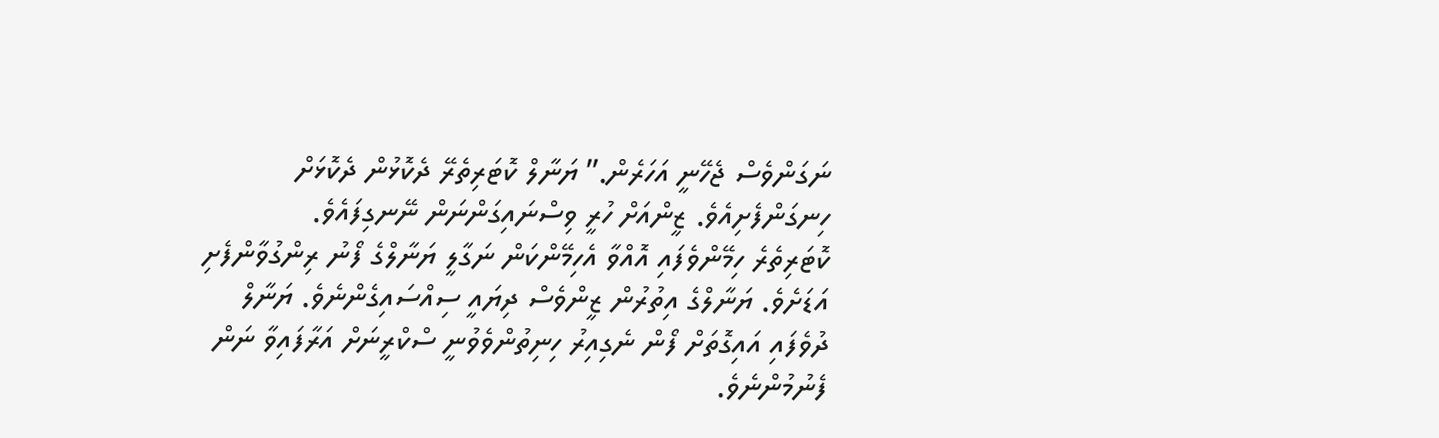ނަގަންވެސް ޖެހޭނީ އަހަރެން.” ޔަނާލް ކޮޓަރިތެރޭ ދެކޮޅުން ދެކޮޅަށް ހިނގަންފެށިއެވެ. ޒީންއަށް ހުރީ ވިސްނައިގަންނަން ނޭނގިފައެވެ.
ކޮޓަރިތެރެ ހިމޭންވެފައި އޮއްވާ އެހިމޭންކަން ނަގާލީ ޔަނާލްގެ ފޯނު ރިންގުވާންފެށި އަޑަށެވެ. ޔަނާލްގެ އިތުރުން ޒީންވެސް ދިޔައީ ސިއްސައިގެންނެވެ. ޔަނާލް ދުވެފައި އައިގޮތަށް ފޯން ނެގިއިރު ހިނިތުންވެވުނީ ސްކްރީނަށް އަރާފައިވާ ނަން ފެނުމުންނެވެ.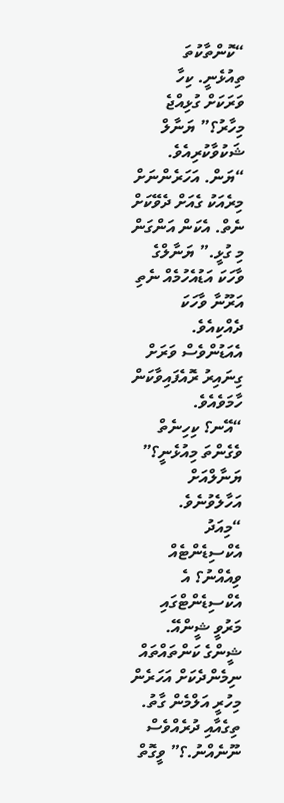“ކޮންތާކުތަ ތިއުޅެނީ. ކިހާ ވަރަކަށް ގުޅިއްޖެ މިހާރު؟” ޔަނާލް ޝަކުވާކުރިއެވެ.
“ޔަން. އަހަރެންނަށް މިރެއަކު ގެއަށް ދެވޭކަށް ނެތް. އެކަން އަންގަން މި ގުޅީ.” ޔަނާލްގެ ވާހަކަ އަޑުއެހުމެއް ނެތި އަރޫނާ ވާހަކަ ދެއްކިއެވެ. އެއަޑުންވެސް ވަރަށް ގިނައިރު ރޮއެފައިވާކަން ހާމަވެއެވެ.
“އޭނ؟ ކިހިނެތް ވެގެންތަ މިއުޅެނީ؟” ޔަނާލްއަށް އަހާލެވުނެވެ.
“މިއަދު އެކްސިޑެންޓެއް ވިއެއްނު؟ އެ އެކްސިޑެންޓްގައި މަރުވީ ޝީންއޭ. ޝީންގެ ކަންތައްތައް ނިމެންދެކަށް އަހަރެން މިހުރީ އަލްމެން ގާތު. ތިގެއާއި ދުރެއްވެސް ނޫނެއްނު.؟” ވީގޮތް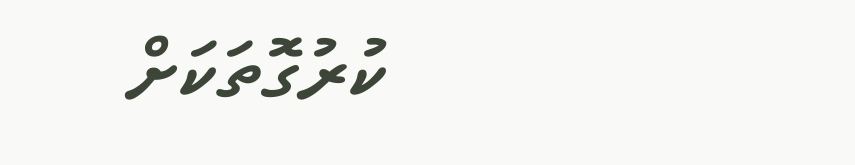ކުރުގޮތަކަށް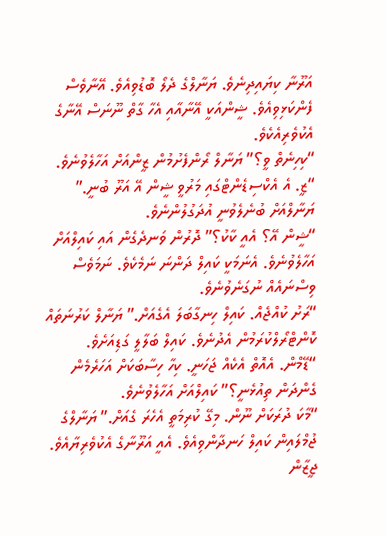އަރޫނާ ކިޔައިދިނެވެ. ޔަނާލްގެ ދެލޯ ބޮޑުވިއެވެ. އޭނާވެސް ފެންކަޅިވިއެވެ. ޝީންއަކީ އޭނާއާއި އެހާ ގާތް ނޫނަސް އޭނާގެ އެކުވެރިއެކެވެ.
“ކިހިނެތް ވީ؟” ޔަނާލް ރޯންފެށުމުން ޒީންއަށް އަހާލެވުނެވެ.
“ޒީ. އެ އެކްސިޑެންޓްގައި މަރުވީ ޝީން އޭ އަރޫ ބުނީ.” ޔަނާލްއަށް ބުނެލެވުނީ އުދަގުލުންނެވެ.
“ޝީން އޭ؟ އެއީ ކާކު؟” ދޮރުން ވަނދެގެން އައި ކައިލްއަށް އަހާލެވުނެވެ. އެނަމަކީ ކައިލް ދަންނަ ނަމެކެވެ. ނަމަވެސް ވިސްނައެއް ނުގަނެވުނެވެ.
“ރަށު ކުއްޖެއް. ކައިލް ހިނގާބަލަ އެގެއަށް.” ޔަނާލް ކަރުނަތައް ކޮންޓްރޯލްކުރަމުން އެދުނެވެ. ކައިލް ބަލާލީ ގަޑިއަށެވެ.
“ޑޭމްން. އެއޮތް އެކެއް ޖަހަނީ. ކިހާ ހިސާބަކަށް އަހަރެމެން ގެންދަން ތިއުޅެނީ؟” ކައިލްއަށް އަހާލެވުނެވެ.
“މާކަ ދުރަކަށް ނޫން. މިގޭ ކުރިމަތީ އެހެރަ ގެއަށް.” ޔަނާލްގެ ޖުމްލައިން ކައިލް ހަނދާންވިއެވެ. އެއީ އަރޫނާގެ އެކުވެރިޔާއެވެ. ޖީޒާން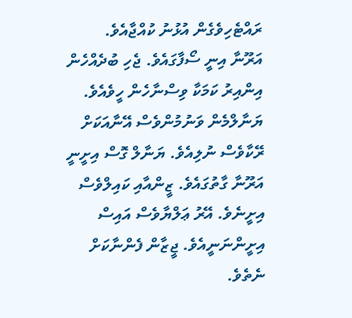ރައްޓެހިވެގެން އުޅުނު ކުއްޖާއެވެ.
އަރޫނާ އިނީ ސޯފާގައެވެ. ޖެހި ބުދެއްހެން އިންއިރު ކަމަކާ ވިސްނާހެން ހީވެއެވެ. ޔަނާލްމެން ވަނުމުންވެސް އޭނާއަކަށް ރޭކާވެސް ނުލިއެވެ. ޔަނާލް ގޮސް އިށީނީ އަރޫނާ ގާތުގައެވެ. ޒީންއާއި ކައިލްވެސް އިށީނެވެ. އޭރު ޢަލްޔާވެސް އައިސް އިށީންނަނީއެވެ. ޖީޒާން ފެންނާކަށް ނެތެވެ.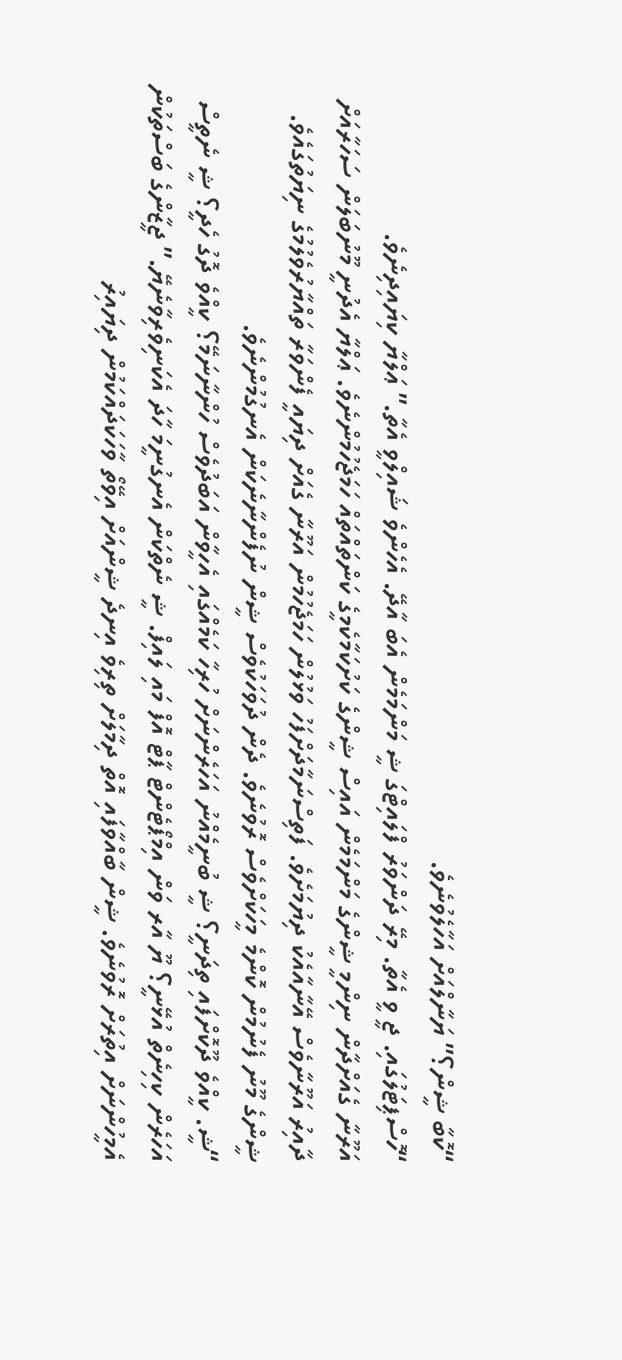“ކޮބާ ޝީން؟” ޔަނާލްއަށް އަހާލެވުނެވެ.
“ހޮސްޕިޓަލުގައި. ޖީ ވީ އެތާ. މިރޭ ދަންވަރު ފްލައިޓްގަ ޝީ މަންމަމެން އެބަ އާދޭ. އެހެންވެ ޝައިލްވީ އެތާ.” ޢަލްޔާ ކިޔައިދިނެވެ.
އަރޫނާ ގެއަށްދާން ނިންމީ ޝީންގެ މަންމަމެން އައިސް ޝީންގެ ކަށުކަމާކެމީގެ ކަންތައްތައް ހަމަޖެހުމުންނެވެ. ޢަލްޔާ އެދުނީ މޫނުބަލަން ސަހަރާއަށް ދާއިރު އަރޫނާވެސް އޭނާއާއެކު ދިޔުމަށެވެ. ފަތިސްނަމާދަށްފަހު ވަޅުލުން ހަމަޖެހުމުން އަރޫނާ ގެއަށް ދިޔައީ ފެންވަރާ ތައްޔާރުވެލުމުގެ ނިޔަތުގައެވެ.
ޝީންގެ މޫނު ފެނުމުން ކޮންމެ މީހަކަށްވެސް ރޮވުނެވެ. ދެން ދުވަހަކުވެސް ޝީން ނުފެންނާނެކަން އެނގުމުންނެވެ.
“ޝީ. ކީއްވެ ދޫކޮށްފައި ތިދަނީ؟ ޝީ ބުނީމެއްނު އަހަރެންނަށް ހުރިހާ ކަމެއްގައި އެހީވާން އަބަދުވެސް ހުންނާނަމޭ؟ ކީއްވެ ދޮގު ހެދީ؟ ޝީ ނެތީސް އަހަރެން ކިހިނެތް އުޅޭނީ؟ ޔޫ އާރ ވަން އިމްޕޯޓެންޓް ޕާޓް އޮފް މައި ލައިފް. ޝީ ނެތްކަން އެނގުނީމަ ހާދަ އެކަނިވެރިވާނެޔޭ.” ޖީޒާންގެ ބަސްތަކުން އެމީހުންނަށް އިތުރަށް ރޮވުނެވެ. ޝީން ބާއްވާފައި އޮތް ދިމާލަށް ތިރިވެ އިނދެ ޝީންއަށް އިވޭތޯ ވާހަކަދައްކަމުން ދިޔައިރު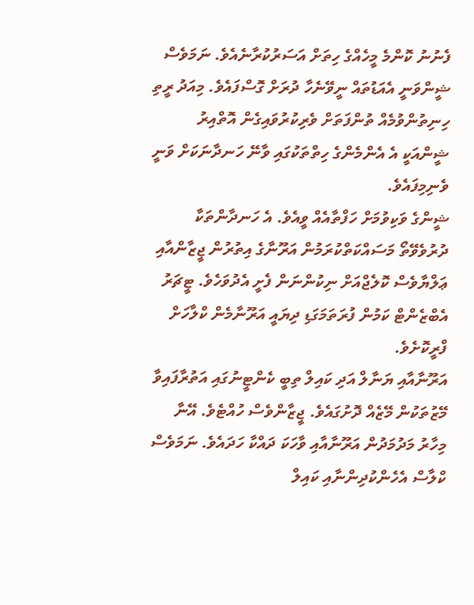ފެނުނު ކޮންމެ މީހެއްގެ ހިތަށް އަސަރުކުރާނެއެވެ. ނަމަވެސް ޝީންވަނީ އެއަޑުތައް ނީވޭނެހާ ދުރަށް ގޮސްފައެވެ. މިއަދު ރީތި ހިނިތުންވުމެއް ތުންފަތަށް ވެރިކުރުވައިގެން އޮތްއިރު ޝީންއަކީ އެ އެންމެންގެ ހިތްތަކުގައި ވާނޭ ހަނދާނަކަށް ވަނީ ވެނިމިފައެވެ.
ޝީންގެ ވަކިވުމަށް ހަފްތާއެއް ވީއެވެ. އެ ހަނދާންތަކާ ދުރުވެވޭތޯ މަސައްކަތްކުރަމުން އަރޫނާގެ އިތުރުން ޖީޒާންއާއި ޢަލްޔާވެސް ކޮލެޖްއަށް ނިކުންނަން ފެށީ އެދުވަހެވެ. ޓީޗަރު އެބްޒެންޓް ކަމުން ފުރަތަމަގަޑި ދިޔައީ އަރޫނާމެން ކްލާހަށް ފްރީކޮށެވެ.
އަރޫނާއާއި ޔަނާލް އަދި ކައިލް ތިބީ ކެންޓީނުގައި އަތުރާފައިވާ މޭޒުތަކުން މޭޒެއް ދޮށުގައެވެ. ޖީޒާންވެސް ހުއްޓެވެ. އޭނާ މިހާރު މަދުމަދުން އަރޫނާއާއި ވާހަކަ ދައްކާ ހަދައެވެ. ނަމަވެސް ކްލާސް އެހެންކުދިންނާއި ކައިލް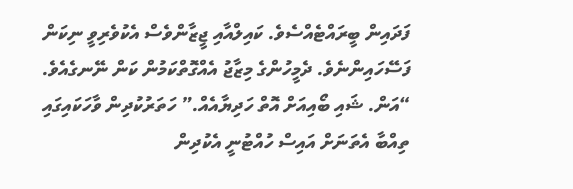ފަދައިން ބީރައްޓެއްސެވެ. ކައިލްއާއި ޖީޒާންވެސް އެކުވެރިވީ ނިކަން ފަސޭހައިންނެވެ. ދެމީހުންގެ މިޒާޖު އެއްގޮތްކަމުން ކަން ނޭނގެއެވެ.
“އަން. ޝައި ބޯއިއަށް އޮތް ހަދިޔާއެއް.” ހަތަރުކުދިން ވާހަކައިގައި ތިއްބާ އެތަނަށް އައިސް ހުއްޓުނީ އެކުދިން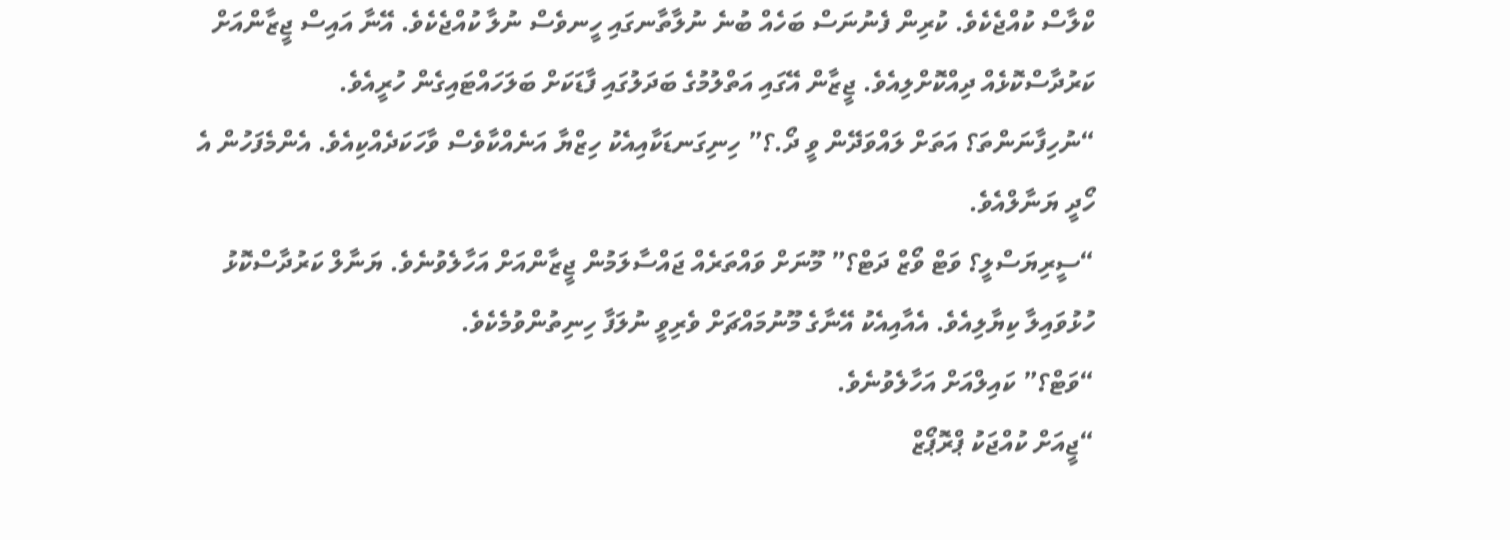ކްލާސް ކުއްޖެކެވެ. ކުރިން ފެނުނަސް ބަހެއް ބުނެ ނުލާތާނގައި ހީނވެސް ނުލާ ކުއްޖެކެވެ. އޭނާ އައިސް ޖީޒާންއަށް ކަރުދާސްކޮޅެއް ދިއްކޮށްލިއެވެ. ޖީޒާން އޭގައި އަތްލުމުގެ ބަދަލުގައި ފާޑަކަށް ބަލަހައްޓައިގެން ހުރީއެވެ.
“ނުހިފާނަންތަ؟ އަތަށް ލައްވަދޭން ވީ ދޯ.؟” ހިނިގަނޑަކާއިއެކު ހިޒްޔާ އަނެއްކާވެސް ވާހަކަދެއްކިއެވެ. އެންމެފަހުން އެ ހޯދީ ޔަނާލްއެވެ.
“ސީރިޔަސްލީ؟ ވަޓް ވޯޒް ދަޓް؟” މޫނަށް ވައްތަރެއް ޖައްސާލަމުން ޖީޒާންއަށް އަހާލެވުނެވެ. ޔަނާލް ކަރުދާސްކޮޅު ހުޅުވައިލާ ކިޔާލިއެވެ. އެއާއިއެކު އޭނާގެ މޫނުމައްޗަށް ވެރިވީ ނުލަފާ ހިނިތުންވުމެކެވެ.
“ވަޓް؟” ކައިލްއަށް އަހާލެވުނެވެ.
“ޖީއަށް ކުއްޖަކު ޕްރޮޕޯޒް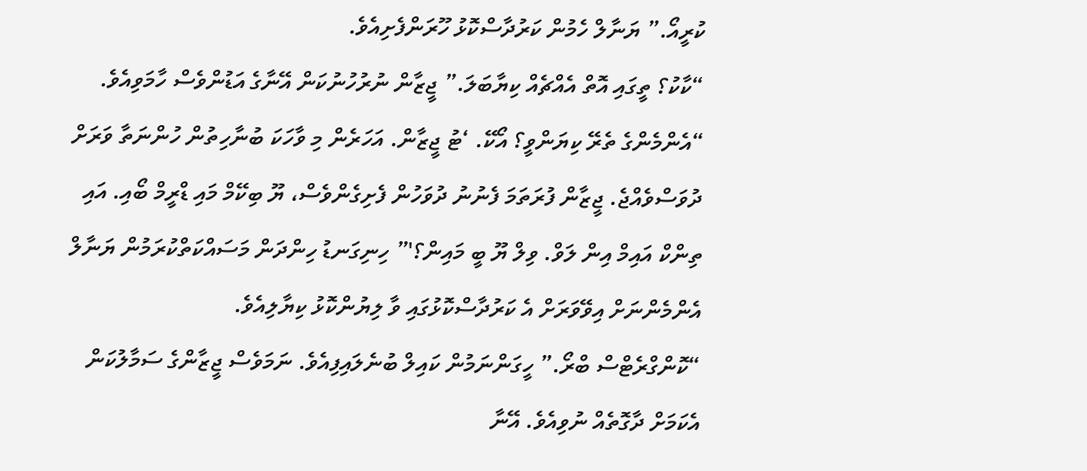ކުރީއޯ.” ޔަނާލް ހެމުން ކަރުދާސްކޮޅު ހޫރަންފެށިއެވެ.
“ކާކު؟ ތީގައި އޮތް އެއްޗެއް ކިޔާބަލަ.” ޖީޒާން ނުރުހުނުކަން އޭނާގެ އަޑުންވެސް ހާމަވިއެވެ.
“އެންމެންގެ ތެރޭ ކިޔަންވީ؟ އޯކޭ. ‘ޓު ޖީޒާން. އަހަރެން މި ވާހަކަ ބުނާހިތުން ހުންނަތާ ވަރަށް ދުވަސްވެއްޖެ. ޖީޒާން ފުރަތަމަ ފެނުނު ދުވަހުން ފެށިގެންވެސް، ޔޫ ބިކޭމް މައި ޑްރީމް ބޯއި. އައި ތިންކް އައިމް އިން ލަވް. ވިލް ޔޫ ބީ މައިން؟'” ހިނިގަނޑު ހިންދަން މަސައްކަތްކުރަމުން ޔަނާލް އެންމެންނަށް އިވޭވަރަށް އެ ކަރުދާސްކޮޅުގައި ވާ ލިޔުންކޮޅު ކިޔާލިއެވެ.
“ކޮންގްރެޓްސް ބްރޯ.” ހީގަންނަމުން ކައިލް ބުނެލައިފިއެވެ. ނަމަވެސް ޖީޒާންގެ ސަމާލުކަން އެކަމަށް ދާގޮތެއް ނުވިއެވެ. އޭނާ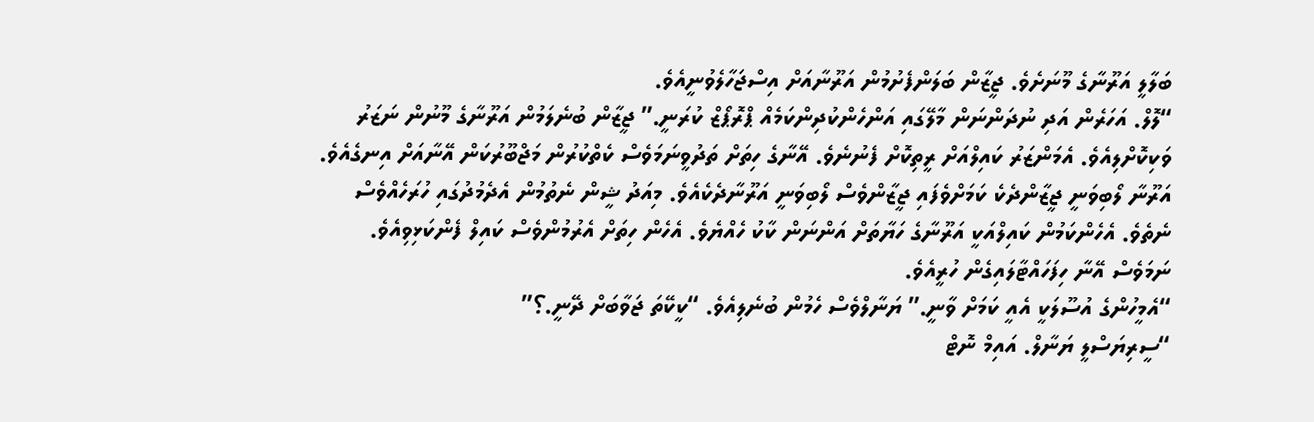ބަލާލީ އަރޫނާގެ މޫނަށެވެ. ޖީޒާން ބަލަންފެށުމުން އަރޫނާއަށް އިސްޖަހާލެވުނީއެވެ.
“ލޮލް. އަހަރެން އަދި ނުދަންނަން މާލޭގައި އަންހެންކުދިންކަމެއް ޕްރޮޕޯޒް ކުރަނީ.” ޖީޒާން ބުނެލަމުން އަރޫނާގެ މޫނުން ނަޒަރު ވަކިކޮށްލިއެވެ. އެމަންޒަރު ކައިލްއަށް ރީތިކޮށް ފެނުނެވެ. އޭނާގެ ހިތަށް ތަދުވީނަމަވެސް ކެތްކުރުން މަޖްބޫރުކަން އޭނާއަށް އިނގެއެވެ. އަރޫނާ ލޯބިވަނީ ޖީޒާންދެކެ ކަމަށްވެފައި ޖީޒާންވެސް ލޯބިވަނީ އަރޫނާދެކެއެވެ. މިއަދު ޝީން ނެތުމުން އެދެމުދުގައި ހުރަހެއްވެސް ނެތެވެ. އެހެންކަމުން ކައިލްއަކީ އަރޫނާގެ ހަޔާތަށް އަންނަން ކާކު ހެއްޔެވެ. އެހެން ހިތަށް އެރުމުންވެސް ކައިލް ފެންކަޅިވިއެވެ. ނަމަވެސް އޭނާ ހިފަހައްޓާލައިގެން ހުރީއެވެ.
“އެމީހުންގެ އުސޫލަކީ އެއީ ކަމަށް ވާނީ.” ޔަނާލްވެސް ހެމުން ބުނެލިއެވެ. “ކީކޭތަ ޖަވާބަށް ދޭނީ.؟”
“ސީރިޔަސްލީ ޔަނާލް. އައިމް ނޮޓް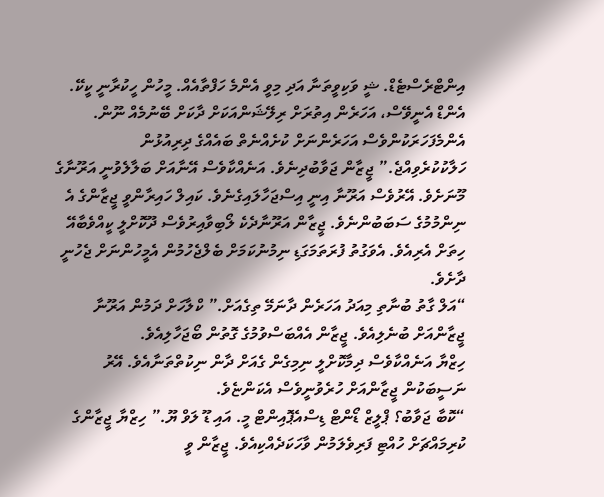އިންޓްރެސްޓެޑް. ޝީ ވަކިވީތަނާ އަދި މިވީ އެންމެ ހަފްތާއެއް. މީހުން ހީކުރާނީ ކީކޭ. އެންޑް އެނީވޭސް، އަހަރެން އިތުރަށް ރިލޭޝަންއަކަށް ދާކަށް ބޭނުމެއް ނޫން. އެންމެފަހަރަކުންވެސް އަހަރެންނަށް ކުށެއްނެތް ބައެއްގެ ދިރިއުޅުން ހަލާކުކުރެވިއްޖެ.” ޖީޒާން ޖަވާބުދިނެވެ. އަނެއްކާވެސް އޭނާއަށް ބަލާލެވުނީ އަރޫނާގެ މޫނަށެވެ. އޭރުވެސް އަރޫނާ އިނީ އިސްޖަހާލައިގެނެވެ. ކައިލް ހައިރާންވީ ޖީޒާންގެ އެ ނިންމުމުގެ ސަބަބުންނެވެ. ޖީޒާން އަރޫނާދެކެ ލޯބިވާއިރުވެސް ދޫކޮށްލީ ކީއްވެބާއޭ ހިތަށް އެރިއެވެ. އެވަގުތު ފުރަތަމަގަޑި ނިމުނުކަމަށް ބެލްޖެހުމުން އެމީހުންނަށް ޖެހުނީ ދާށެވެ.
“އަލް ގާތު ބުނާތި މިއަދު އަހަރެން ދާނަމޭ ތިގެއަށް.” ކްލާހަށް ދަމުން އަރޫނާ ޖީޒާންއަށް ބުނެލިއެވެ. ޖީޒާން އެއްބަސްވުމުގެ ގޮތުން ބޯޖަހާލިއެވެ.
ހިޒްޔާ އަނެއްކާވެސް ދިމާކޮށްލީ ނިމިގެން ގެއަށް ދާން ނިކުތްތަނާއެވެ. އޭރު ނަސީބަކުން ޖީޒާންއަށް ހުރެވުނީވެސް އެކަންޏެވެ.
“ކޮބާ ޖަވާބު؟ ޕްލީޒް ޑޯންޓް ޑިސްއެޕޮއިންޓް މީ. އައި ޑޫ ލަވް ޔޫ.” ހިޒްޔާ ޖީޒާންގެ ކުރިމައްޗަށް ހުއްޓި ފަރިވެލަމުން ވާހަކަދެއްކިއެވެ. ޖީޒާން ވީ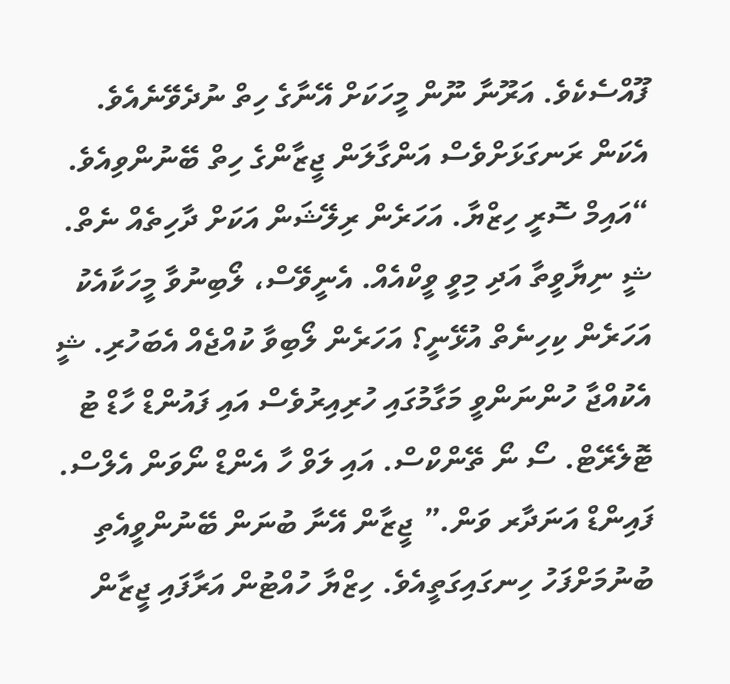ފޫއްސެކެވެ. އަރޫނާ ނޫން މީހަކަށް އޭނާގެ ހިތް ނުދެވޭނެއެވެ. އެކަން ރަނގަޅަށްވެސް އަންގާލަން ޖީޒާންގެ ހިތް ބޭނުންވިއެވެ.
“އައިމް ސޮރީ ހިޒްޔާ. އަހަރެން ރިލޭޝަން އަކަށް ދާހިތެއް ނެތް. ޝީ ނިޔާވީތާ އަދި މިވީ ވީކްއެއް. އެނީވޭސް، ލޯބިނުވާ މީހަކާއެކު އަހަރެން ކިހިނެތް އުޅޭނީ؟ އަހަރެން ލޯބިވާ ކުއްޖެއް އެބަހުރި. ޝީ އެކުއްޖާ ހުންނަންވީ މަގާމުގައި ހުރިއިރުވެސް އައި ފައުންޑް ހާޑް ޓު ޓޮލެރޭޓް. ސޯ ނޯ ތޭންކްސް. އައި ލަވް ހާ އެންޑް ނޯވަން އެލްސް. ފައިންޑް އަނަދާރ ވަން.” ޖީޒާން އޭނާ ބުނަން ބޭނުންވީއެތި ބުނުމަށްފަހު ހިނގައިގަތީއެވެ. ހިޒްޔާ ހުއްޓުން އަރާފައި ޖީޒާން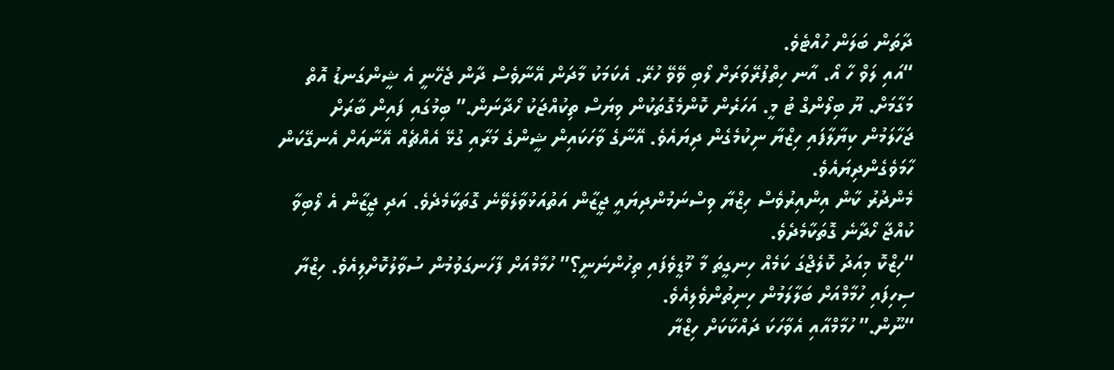ދާތަން ބަލަން ހުއްޓެވެ.
“އައި ލަވް ހާ އޯ. އާނ ހިތްފުރޭވަރަށް ލޯބި ވޭވޭ ހުރޭ. އެކަމަކު މާދަން އޭނާވެސް ދާން ޖެހޭނީ އެ ޝީންގަނޑު އޮތް މަގާމަށް. ޔޫ ބިލޯންގް ޓު މީ. އަހަރެން ކޮންމެގޮތަކުން ވިޔަސް ތިކުއްޖަކު ހޯދާނަން.” ބިމުގައި ފައިން ބާރަށް ޖަހާލަމުން ކިޔާލާފައި ހިޒްޔާ ނިކުމެގެން ދިޔައެވެ. އޭނާގެ ވާހަކައިން ޝީންގެ މަރާއި ގުޅޭ އެއްޗެއް އޭނާއަށް އެނގޭކަން ހާމަވެގެންދިޔައެވެ.
މެންދުރު ކާން އިންއިރުވެސް ހިޒްޔާ ވިސްނަމުންދިޔައީ ޖީޒާން އަތުއަޅުވާލެވޭނެ ގޮތަކާމެދެވެ. އަދި ޖީޒާން އެ ލޯބިވާ ކުއްޖާ ހޯދާނެ ގޮތަކާމެދެވެ.
“ހިޒްކޮ މިއަދު ކޮލެޖްގަ ކަމެއް ހިނގީތަ މާ މޫޑީވެފައި ތިހުންނަނީ؟” ހުމާމްއަށް ފާހަނގަވުމުން ސުވާލުކޮށްލިއެވެ. ހިޒްޔާ ސިހިފައި ހުމާމްއަށް ބަލާލަމުން ހިނިތުންވެލިއެވެ.
“ނޫން.” ހުމާމްއާއި އެވާހަކަ ދައްކާކަށް ހިޒްޔާ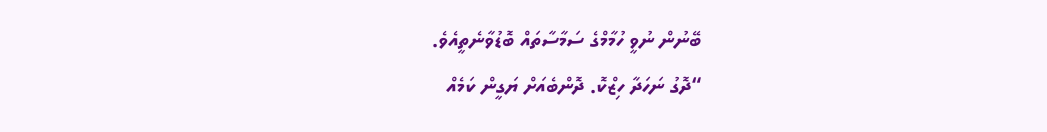ބޭނުން ނުވީ ހުމާމްގެ ސަމާސާތައް ބޮޑުވާނެތީއެވެ.
“ދޮގު ނަހަދާ ހިޒްކޮ. ދޮންބެއަށް ޔަގީން ކަމެއް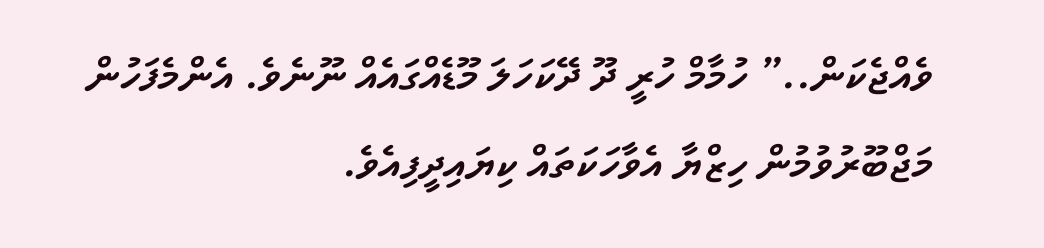ވެއްޖެކަން..” ހުމާމް ހުރީ ދޫ ދޭކަހަލަ މޫޑެއްގައެއް ނޫނެވެ. އެންމެފަހުން މަޖްބޫރުވުމުން ހިޒްޔާ އެވާހަކަތައް ކިޔައިދީފިއެވެ.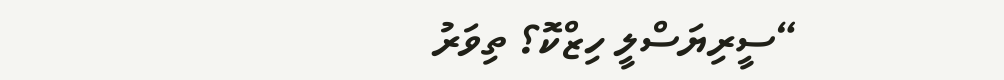“ސީރިޔަސްލީ ހިޒްކޮ؟ ތިވަރު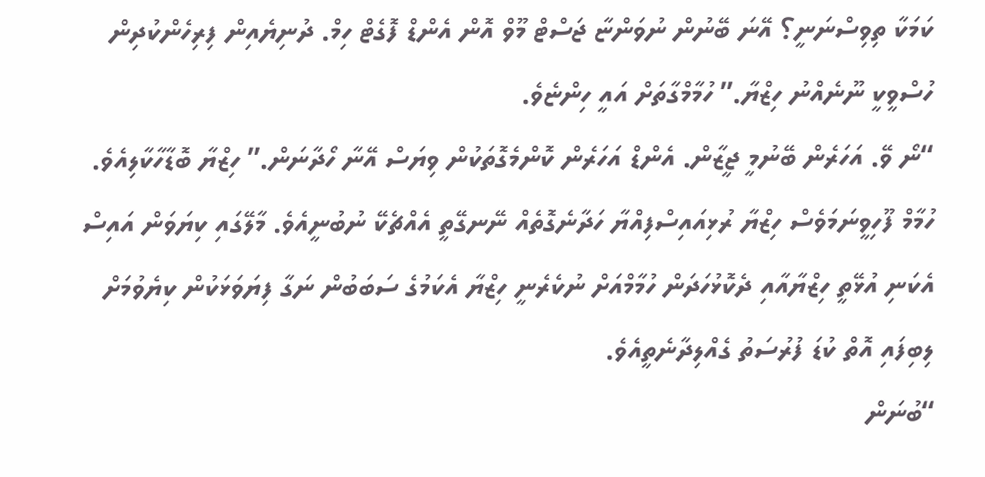ކަމަކާ ތިވިސްނަނީ؟ އޭނަ ބޭނުން ނުވަންޏާ ޖަސްޓް މޫވް އޮން އެންޑް ފޮގެޓް ހިމް. ދުނިޔެއިން ފިރިހެންކުދިން ހުސްވީކީ ނޫނެއްނު ހިޒްޔާ.” ހުމާމްގާތަށް އައީ ހިންޏެވެ.
“ނޯ ވޭ. އަހަރެން ބޭނުމީ ޖީޒާން. އެންޑް އަހަރެން ކޮންމެގޮތަކުން ވިޔަސް އޭނާ ހޯދާނަން.” ހިޒްޔާ ބޮޑާހާކާލިއެވެ. ހުމާމް ފޫހިވީނަމަވެސް ހިޒްޔާ ރުޅިއައިސްފިއްޔާ ހަދާނެގޮތެއް ނޭނގޭތީ އެއްޗެކޭ ނުބުނީއެވެ. މާލޭގައި ކިޔަވަން އައިސް އެކަނި އުޅޭތީ ހިޒްޔާއާއި ދެކޮޅުހަދަން ހުމާމްއަށް ނުކެރެނީ ހިޒްޔާ އެކަމުގެ ސަބަބުން ނަގާ ފިޔަވަޅަކުން ކިޔެވުމަށް ލިބިފައި އޮތް ކުޑަ ފުރުސަތު ގެއްލިދާނެތީއެވެ.
“ބުނަން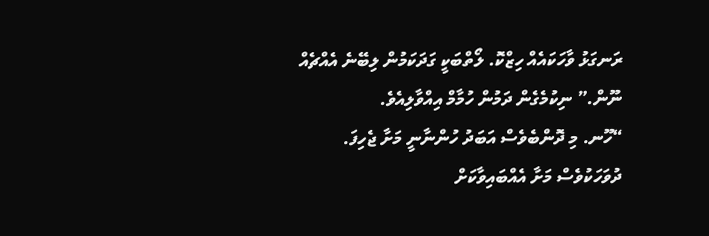ރަނގަޅު ވާހަކައެއް ހިޒްކޮ. ލޯތްބަކީ ގަދަކަމުން ލިބޭނެ އެއްޗެއް ނޫން.” ނިކުމެގެން ދަމުން ހުމާމް އިއްވާލިއެވެ.
“ހޫނ. މި ދޮންބެވެސް އަބަދު ހުންނާނީ މަށާ ޖެހިފަ. ދުވަހަކުވެސް މަށާ އެއްބައިވާކަށް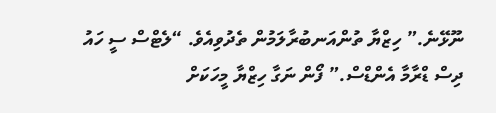ނޫޅޭނެ.” ހިޒްޔާ ތުންއަނބުރާލަމުން ތެދުވިއެވެ. “ލެޓްސް ސީ ހައު ދިސް ޑްރާމާ އެންޑްސް.” ފޯން ނަގާ ހިޒްޔާ މީހަކަށް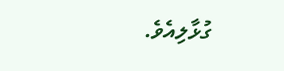ގުޅާލިއެވެ.